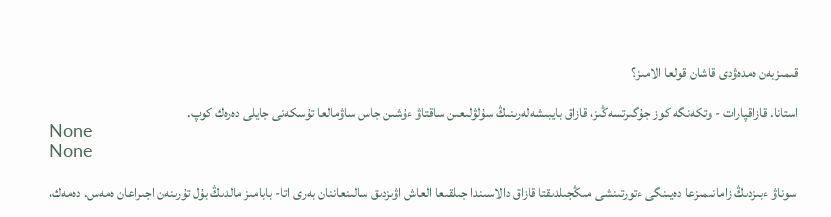قىمىزبەن ەمدەۋدى قاشان قولعا الامىز؟

استانا. قازاقپارات - وتكەنگە كوز جۇگىرتسەڭىز، قازاق بايبىشەلەرىنىڭ سۇلۋلىعىن ساقتاۋ ءۇشىن جاس ساۋمالعا تۇسكەنى جايلى دەرەك كوپ.
None
None

 سوناۋ ءبىزدىڭ زامانىمىزعا دەيىنگى ءتورتىنشى مىڭجىلدىقتا قازاق دالاسىندا جىلقىعا العاش اۋىزدىق سالىنعاننان بەرى اتا- بابامىز مالدىڭ بۇل تۇرىنەن اجىراعان ەمەس. دەمەك،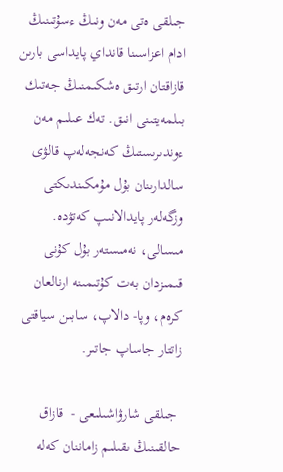جىلقى ەتى مەن ونىڭ ءسۇتىنىڭ ادام اعزاسىنا قانداي پايداسى بارىن قازاقتان ارتىق ەشكىمنىڭ جەتىك بىلمەيتىنى انىق. تەك عىلىم مەن ءوندىرىستىڭ كەنجەلەپ قالۋى سالدارىنان بۇل مۇمكىندىكتى وزگەلەر پايدالانىپ كەتۋدە. مىسالى، نەمىستەر بۇل كۇنى قىمىزدان بەت كۇتىمىنە ارنالعان كرەم، وپا- دالاپ، سابىن سياقتى زاتتار جاساپ جاتىر.

 جىلقى شارۋاشىلىعى -  قازاق حالقىنىڭ ىقىلىم زاماننان كەلە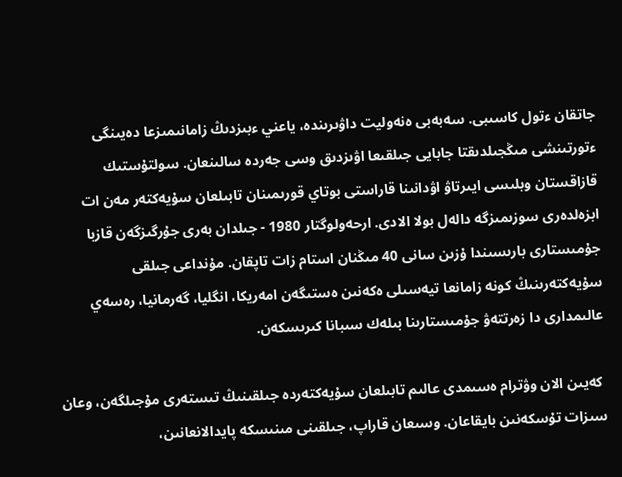جاتقان ءتول كاسىبى. سەبەبى ەنەوليت داۋىرىندە، ياعني ءبىزدىڭ زامانىمىزعا دەيىنگى ءتورتىنشى مىڭجىلدىقتا جابايى جىلقىعا اۋىزدىق وسى جەردە سالىنعان. سولتۇستىك قازاقستان وبلىسى ايىرتاۋ اۋدانىنا قاراستى بوتاي قورىمىنان تابىلعان سۇيەكتەر مەن ات ابزەلدەرى سوزىمىزگە دالەل بولا الادى. ارحەولوگتار 1980 - جىلدان بەرى جۇرگىزگەن قازبا جۇمىستارى بارىسىندا ۇزىن سانى 40 مىڭنان استام زات تاپقان. مۇنداعى جىلقى سۇيەكتەرىنىڭ كونە زامانعا تيەسىلى ەكەنىن ەستىگەن امەريكا، انگليا، گەرمانيا، رەسەي عالىمدارى دا زەرتتەۋ جۇمىستارىنا بىلەك سىبانا كىرىسكەن.

 كەيىن الان وۋترام ەسىمدى عالىم تابىلعان سۇيەكتەردە جىلقىنىڭ تىستەرى مۇجىلگەن، وعان سىزات تۇسكەنىن بايقاعان. وسىعان قاراپ، جىلقىنى مىنىسكە پايدالانعانىن،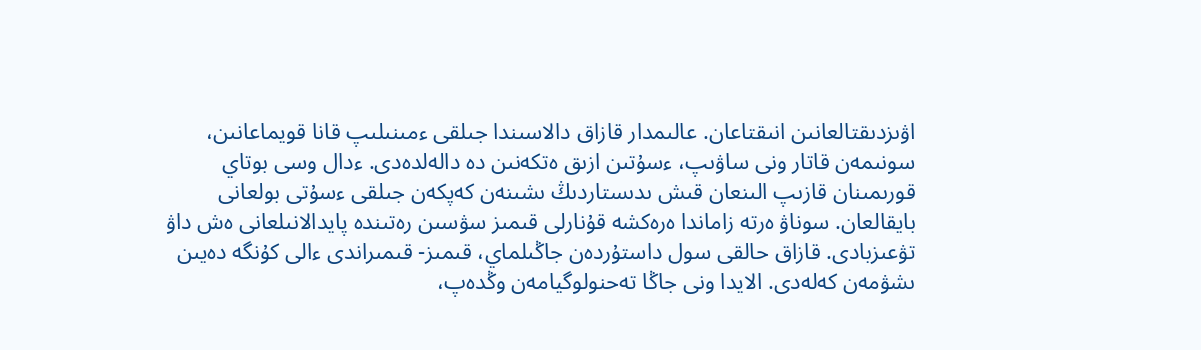اۋىزدىقتالعانىن انىقتاعان. عالىمدار قازاق دالاسىندا جىلقى ءمىنىلىپ قانا قويماعانىن، سونىمەن قاتار ونى ساۋىپ، ءسۇتىن ازىق ەتكەنىن دە دالەلدەدى. ءدال وسى بوتاي قورىمىنان قازىپ الىنعان قىش ىدىستاردىڭ ىشىنەن كەپكەن جىلقى ءسۇتى بولعانى بايقالعان. سوناۋ ەرتە زاماندا ەرەكشە قۇنارلى قىمىز سۋسىن رەتىندە پايدالانىلعانى ەش داۋ تۋعىزبادى. قازاق حالقى سول داستۇردەن جاڭىلماي، قىمىز- قىمىراندى ءالى كۇنگە دەيىن ىشۋمەن كەلەدى. الايدا ونى جاڭا تەحنولوگيامەن وڭدەپ،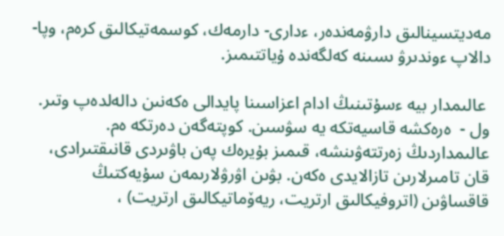مەديتسينالىق دارۋمەندەر، ءدارى- دارمەك، كوسمەتيكالىق كرەم، وپا- دالاپ ءوندىرۋ ىسىنە كەلگەندە ۇياتتىمىز.

 عالىمدار بيە ءسۇتىنىڭ ادام اعزاسىنا پايدالى ەكەنىن دالەلدەپ وتىر. ول -  ەرەكشە قاسيەتكە يە سۋسىن. كوپتەگەن دەرتكە ەم. عالىمداردىڭ زەرتتەۋىنشە، قىمىز بۇيرەك پەن باۋىردى قانىقتىرادى، قان تامىرلارىن تازالايدى ەكەن. بۋىن اۋرۋلارىمەن سۇيەكتىڭ قاقساۋىن (اتروفيكالىق ارتريت، ريەۆماتيكالىق ارتريت) ،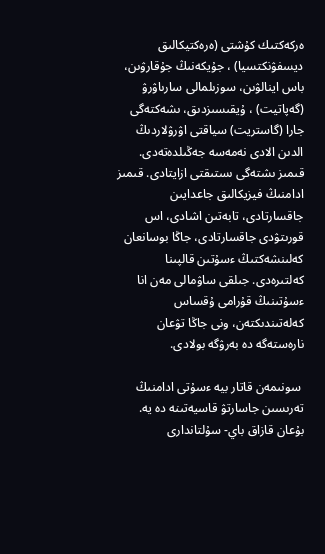ەركەكتىك كۇشتى (ەرەكتيكالىق ديسفۋنكتسيا) ، جۇيكەنىڭ جۇقارۋىن، باس اينالۋىن، سوزىلمالى سارىاۋرۋ (گەپاتيت) ، ۇيقىسىزدىق، ىشەكتەگى جارا (گاستريت) سياقتى اۋرۋلاردىڭ الدىن الادى نەمەسە جەڭىلدەتەدى. قىمىز ىشتەگى ىستىقتى ازايتادى. قىمىز ادامنىڭ فيزيكالىق جاعدايىن جاقسارتادى، تابەتىن اشادى، اس قورىتۋدى جاقسارتادى، جاڭا بوسانعان كەلىنشەكتىڭ ءسۇتىن قالپىنا كەلتىرەدى. جىلقى ساۋمالى مەن انا ءسۇتىنىڭ قۇرامى ۇقساس كەلەتىندىكتەن، ونى جاڭا تۋعان نارەستەگە دە بەرۋگە بولادى.

 سونىمەن قاتار بيە ءسۇتى ادامنىڭ تەرىسىن جاسارتۋ قاسيەتىنە دە يە. بۇعان قازاق باي- سۇلتاندارى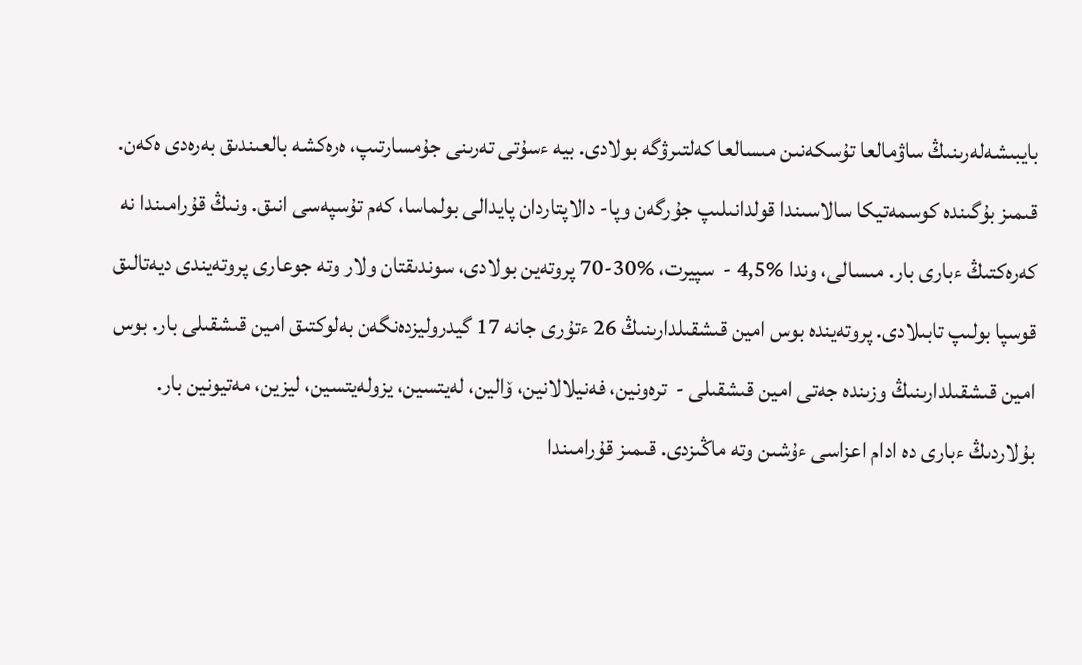بايبىشەلەرىنىڭ ساۋمالعا تۇسكەنىن مىسالعا كەلتىرۋگە بولادى. بيە ءسۇتى تەرىنى جۇمسارتىپ، ەرەكشە بالعىندىق بەرەدى ەكەن. قىمىز بۇگىندە كوسمەتيكا سالاسىندا قولدانىلىپ جۇرگەن وپا- دالاپتاردان پايدالى بولماسا، كەم تۇسپەسى انىق. ونىڭ قۇرامىندا نە كەرەكتىڭ ءبارى بار. مىسالى، وندا %4,5 -  سپيرت، %30-70 پروتەين بولادى، سوندىقتان ولار وتە جوعارى پروتەيندى ديەتالىق قوسپا بولىپ تابىلادى. پروتەيندە بوس امين قىشقىلدارىنىڭ 26 ءتۇرى جانە 17 گيدروليزدەنگەن بەلوكتىق امين قىشقىلى بار. بوس امين قىشقىلدارىنىڭ وزىندە جەتى امين قىشقىلى -  ترەونين، فەنيلالانين، ۆالين، لەيتسين، يزولەيتسين، ليزين، مەتيونين بار. بۇلاردىڭ ءبارى دە ادام اعزاسى ءۇشىن وتە ماڭىزدى. قىمىز قۇرامىندا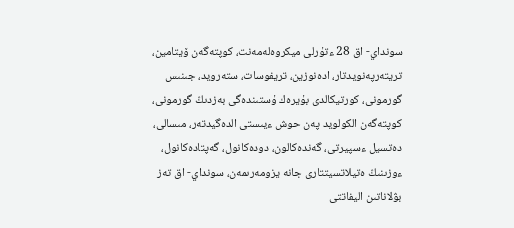سونداي- اق 28 ءتۇرلى ميكروەلەمەنت، كوپتەگەن ۆيتامين، تريتەرپەنويدتار، ادەنوزين، تريفوسات، ستەرويد، جىنىس گورمونى، كورتيكالدى بۇيرەك ۇستىندەگى بەزدىڭ گورمونى، كوپتەگەن الكولويد پەن حوش ءيىستى الدەگيدتەر، مىسالى، دەتسيل ءسپيرتى، گەندەكالون، دودەكانول، گەپتادەكانول، ءوزىنىڭ ەتيلاتسيتتارى جانە يزومەرىمەن، سونداي- اق تەز بۋلاناتىن اليفاتتى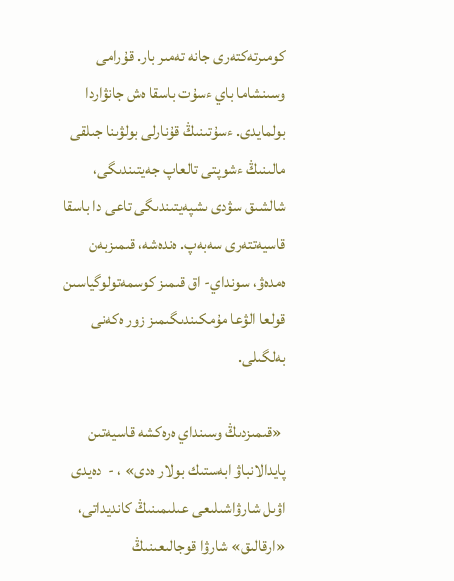كومىرتەكتەرى جانە تەمىر بار. قۇرامى وسىنشاما باي ءسۇت باسقا ەش جانۋاردا بولمايدى. ءسۇتىنىڭ قۇنارلى بولۋىنا جىلقى مالىنىڭ ءشوپتى تالعاپ جەيتىندىگى، شالشىق سۋدى ىشپەيتىندىگى تاعى دا باسقا قاسيەتتەرى سەبەپ. ەندەشە، قىمىزبەن ەمدەۋ، سونداي- اق قىمىز كوسمەتولوگياسىن قولعا الۋعا مۇمكىندىگىمىز زور ەكەنى بەلگىلى.

 «قىمىزدىڭ وسىنداي ەرەكشە قاسيەتىن پايدالانباۋ ابەستىك بولار ەدى» ، -  دەيدى اۋىل شارۋاشىلىعى عىلىمىنىڭ كانديداتى، «ارقالىق» شارۋا قوجالىعىنىڭ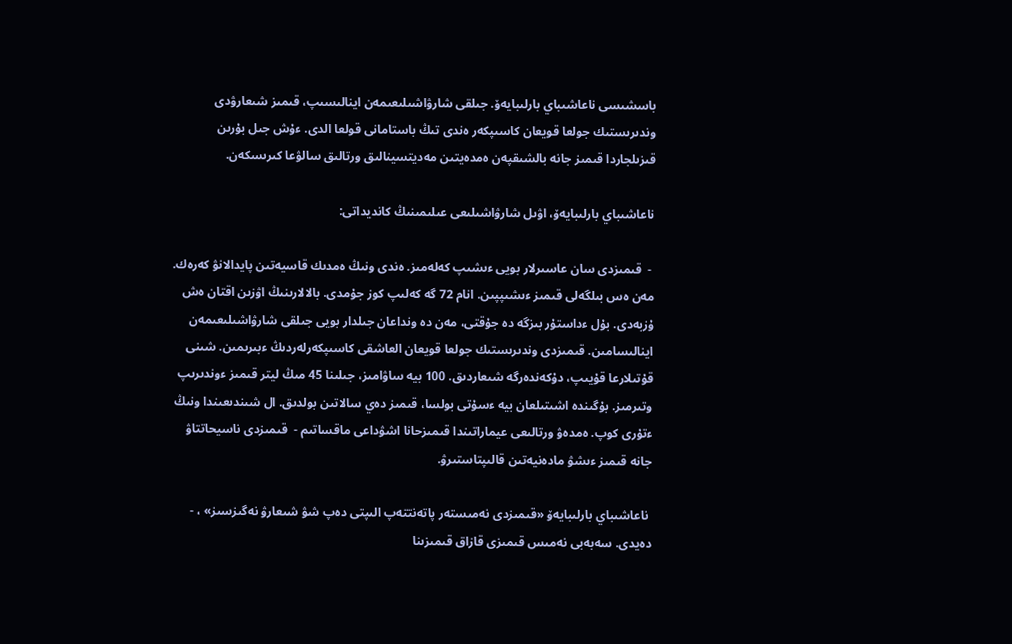باسشىسى ناعاشىباي بارلىبايەۆ. جىلقى شارۋاشىلىعىمەن اينالىسىپ، قىمىز شىعارۋدى وندىرىستىك جولعا قويعان كاسىپكەر ەندى تىڭ باستامانى قولعا الدى. ءۇش جىل بۇرىن  قىزىلجاردا قىمىز جانە بالشىقپەن ەمدەيتىن مەديتسينالىق ورتالىق سالۋعا كىرىسكەن.

ناعاشىباي بارلىبايەۆ، اۋىل شارۋاشىلىعى عىلىمىنىڭ كانديداتى:

 -  قىمىزدى سان عاسىرلار بويى ءىشىپ كەلەمىز. ەندى ونىڭ ەمدىك قاسيەتىن پايدالانۋ كەرەك. مەن ەس بىلگەلى قىمىز ءىشىپپىن. انام 72 گە كەلىپ كوز جۇمدى. بالالارىنىڭ اۋزىن اقتان ەش ۇزبەدى. بۇل ءداستۇر بىزگە دە جۇقتى، مەن دە ونداعان جىلدار بويى جىلقى شارۋاشىلىعىمەن اينالىسامىن. قىمىزدى وندىرىستىك جولعا قويعان العاشقى كاسىپكەرلەردىڭ ءبىرىمىن. شىنى قۇتىلارعا قۇيىپ، دۇكەندەرگە شىعاردىق. 100 بيە ساۋامىز، جىلىنا 45 مىڭ ليتر قىمىز ءوندىرىپ وتىرمىز. بۇگىندە اشىتىلعان بيە ءسۇتى بولسا، قىمىز دەي سالاتىن بولدىق. ال شىندىعىندا ونىڭ ءتۇرى كوپ. ەمدەۋ ورتالىعى عيماراتىندا قىمىزحانا اشۋداعى ماقساتىم -  قىمىزدى ناسيحاتتاۋ جانە قىمىز ءىشۋ مادەنيەتىن قالىپتاستىرۋ.

 ناعاشىباي بارلىبايەۆ «قىمىزدى نەمىستەر پاتەنتتەپ الىپتى دەپ شۋ شىعارۋ نەگىزسىز» ، -  دەيدى. سەبەبى نەمىس قىمىزى قازاق قىمىزىنا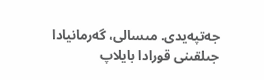جەتپەيدى. مىسالى، گەرمانيادا جىلقىنى قورادا بايلاپ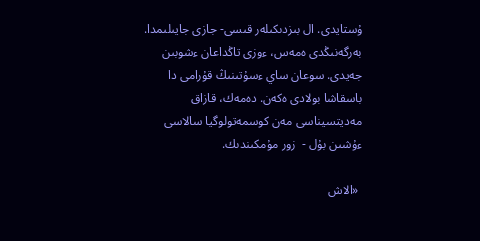ۇستايدى. ال بىزدىكىلەر قىسى- جازى جايىلىمدا. بەرگەنىڭدى ەمەس، ءوزى تاڭداعان ءشوبىن جەيدى. سوعان ساي ءسۇتىنىڭ قۇرامى دا باسقاشا بولادى ەكەن. دەمەك، قازاق مەديتسيناسى مەن كوسمەتولوگيا سالاسى ءۇشىن بۇل -  زور مۇمكىندىك.

 «الاش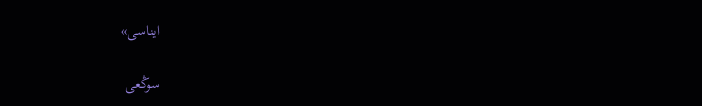ايناسى»

سوڭعى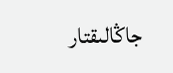جاڭالىقتار